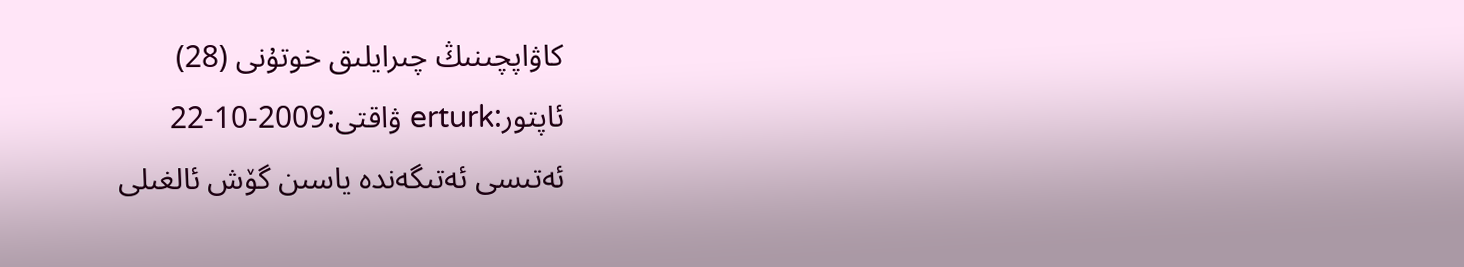كاۋاپچىنىڭ چىرايلىق خوتۇنى (28)
ئاپتور:erturk ۋاقتى:2009-10-22
ئەتىسى ئەتىگەندە ياسىن گۆش ئالغىلى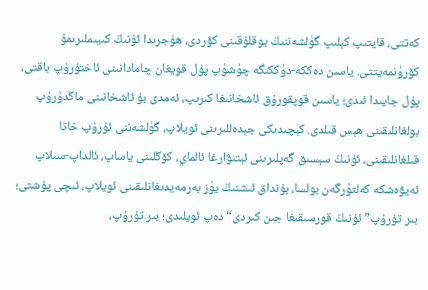كەتتى، قايتىپ كېلىپ گۈلشەننىڭ يوقلۇقىنى كۆردى، ھۇجرىدا ئۇنىڭ كىيىملىرىمۇ كۆرۈنمەيتتى. ياسىن دەككە-دۈككىگە چۈشۈپ پۇل قويغان چامادانىنى ئاختۇرۇپ باقتى، پۇل جايىدا ئىدى؛ ياسىن قوپقورۇق ئاشخانىغا كىرىپ، ئەمدى بۇ ئاشخانىنى ماڭدۇرۇپ بولغانلىقىنى ھېس قىلدى. كېچىدىكى جېدەللىرىنى ئويلاپ، گۈلشەننى ئۇرۇپ خاتا قىلغانلىقىنى، ئۇنىڭ سېسىق گەپلىرىنى ئېتىۋارغا ئالماي، كۆڭلىنى ياساپ، ئالداپ-سىلاپ ئەيۋەشكە كەلتۈرگەن بولسا، بۇنداق ئىشنىڭ يۈز بەرمەيدىغانلىقىنى ئويلاپ، ئىچى پۇشتى؛ بىر تۇرۇپ” ئۇنىڭ قورسىقىغا جىن كىردى“ دەپ ئويلىدى؛ بىر تۇرۇپ،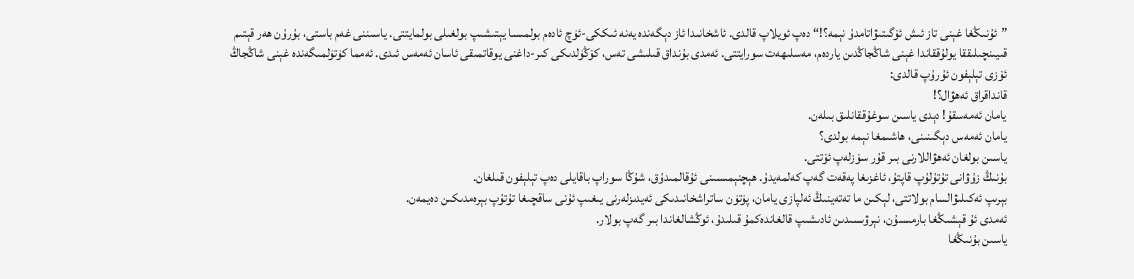”ئۇنىڭغا غېنى تاز ئىش ئۆگىتىۋاتامدۇ نېمە؟!“ دەپ ئويلاپ قالدى. ئاشخانىدا ئاز دېگەندە يەنە ئىككى-ئۈچ ئادەم بولمىسا يېتىشىپ بولغىلى بولمايتتى. ياسىننى غەم باستى، بۇرۇن ھەر قېتىم قىيىنچىلىققا يولۇققاندا غېنى شاڭجاڭدىن ياردەم، مەسلىھەت سورايتتى. ئەمدى بۇنداق قىلىشى تەس، كۆڭۈلدىكى كىر-داغنى يوقاتمىقى ئاسان ئەمەس ئىدى. ئەمما كۈتۈلمىگەندە غېنى شاڭجاڭ ئۆزى تېلېفون ئۇرۇپ قالدى:
قانداقراق ئەھۋال؟!
يامان ئەمەسقۇ! دېدى ياسىن سوغۇققانلىق بىلەن.
يامان ئەمەس دېگىنىنى، ھاشىمغا نېمە بولدى؟
ياسىن بولغان ئەھۋاللارنى بىر قۇر سۆزلەپ ئۆتتى.
بۇنىڭ زۇۋانى تۇتۇلۇپ قاپتۇ، ئاغزىغا پەقەت گەپ كەلمەيدۇ. ھېچنېمىسىنى ئۇقالمىدۇق، شۇڭا سوراپ باقايلى دەپ تېلېفون قىلغان.
بېرىپ ئەكىلىۋالسام بولاتتى، لېكىن ما تەتەينىڭ ئەلپازى يامان، پۈتۈن ساتراشخانىدىكى ئەيدىزلەرنى يىغىپ ئۇنى ساقچىغا تۇتۇپ بېرەمدىكىن دەيمەن.
ئەمدى ئۇ قېشىڭغا بارمىسۇن، نېرۋىسىدىن ئادىشىپ قالغاندەكمۇ قىلىدۇ، ئوڭشالغاندا بىر گەپ بولار.
ياسىن بۇنىڭغا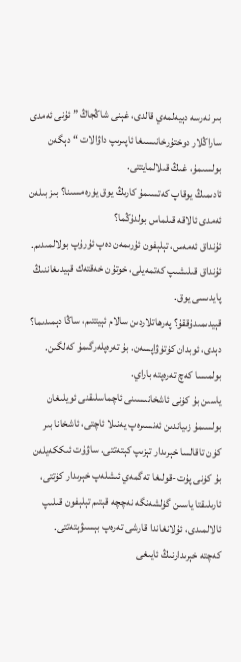بىر نەرسە دېيەلمەي قالدى، غېنى شاڭجاڭ ” ئۇنى ئەمدى ساراڭلار دوختۇرخانىسىغا ئاپىرىپ داۋالات “ دېگەن بولسىمۇ، غىڭ قىلالمايتتى.
ئادىمىڭ يوقاپ كەتسىمۇ كارىڭ يوق يۈرەمسىنا؟ بىز بىلەن ئەمدى ئالاقە قىلماس بولدۇڭما؟
ئۇنداق ئەمەس، تېلېفون ئۇرىمەن دەپ ئۇرۇپ بولالمىدىم.
ئۇنداق قىلىشىپ كەتمەيلى، خوتۇن خەقتەك قېيدىغاننىڭ پايدىسى يوق.
قېيدىمىدۇققۇ؟ پەرھاتلاردىن سالام ئېيتتىم، ساڭا دېمىدىما؟
دېدى، ئوبدان كۈتۈۋاپسەن. بۇ تەرەپلەرگىمۇ كەلگىن.
بولمىسا كەچ تەرەپتە باراي.
ياسىن بۇ كۈنى ئاشخانىسىنى ئاچماسلىقنى ئويلىغان بولسىمۇ زىياندىن ئەنسىرەپ يەنىلا ئاچتى، ئاشخانا بىر كۈن تاقالسا خېرىدار تېزىپ كېتەتتى. ساۋۇت ئىككەيلەن بۇ كۈنى پۇت-قولىغا تەگمەي ئىشلەپ خېرىدار كۈتتى، ئارىلىقتا ياسىن گۈلشەنگە نەچچە قېتىم تېلېفون قىلىپ ئالالمىدى، ئۇلانغاندا قارشى تەرەپ بېسىۋېتەتتى.
كەچتە خېرىدارنىڭ ئايىغى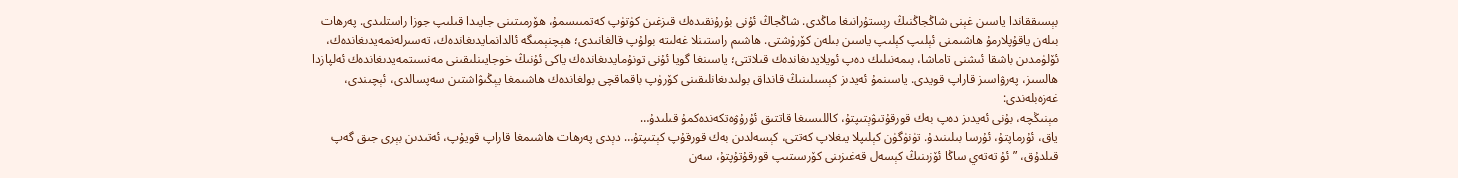بېسىققاندا ياسىن غېنى شاڭجاڭنىڭ رېستۇرانىغا ماڭدى. شاڭجاڭ ئۇنى بۇرۇنقىدەك قىزغىن كۈتۈپ كەتمىىسمۇ، ھۆرمىتىنى جايىدا قىلىپ جوزا راستلىدى. پەرھات بىلەن ياقۇپلارمۇ ھاشىمنى ئېلىپ كېلىپ ياسىن بىلەن كۆرۈشتى. ھاشىم راستىنلا غەلىتە بولۇپ قالغانىدى؛ ھېچنېمىگە ئالدانمايدىغاندەك، تەسىرلەنمەيدىغاندەك، ئۆلۈمدىن باشقا ئىشنى تاماشا، بىمەنىلىك دەپ ئويلايدىغاندەك قىلاتتى؛ ياسىنغا گويا ئۇنى تونۇمايدىغاندەك ياكى ئۇنىڭ خوجايىنلىقىنى مەنسىتمەيدىغاندەك ئەلپازدا ھالسىز، پەرۋاسىز قاراپ قويدى. ياسىنمۇ ئەيدىز كېسىلىنىڭ قانداق بولىدىغانلىقىنى كۆرۈپ باقماقچى بولغاندەك ھاشىمغا يېڭىۋاشتىن سەپسالدى، ئېچىندى، غەزەبلەندى:
مېنىڭچە، بۇنى ئەيدىز دەپ بەك قورقۇتىۋېتىپتۇ، كاللىسىغا قاتتىق ئۇرۇۋەتكەندەكمۇ قىلىدۇ…
ياق، ئۇرماپتۇ، ئۇرسا بىلىنىدۇ. تۈنۈگۈن كېلىپلا يىغلاپ كەتتى، كېسەلدىن بەك قورقۇپ كېتىپتۇ… دېدى پەرھات ھاشىمغا قاراپ قويۇپ، ئەتىدىن بېرى جىق گەپ قىلدۇق، ”ئۇ تەتەي ساڭا ئۆزىنىڭ كېسەل قەغىزىنى كۆرسىتىپ قورقۇتۇپتۇ، سەن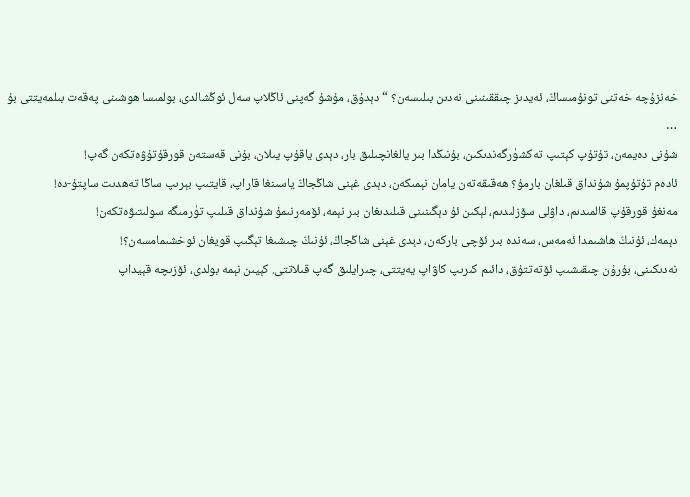خەنزۇچە خەتنى تونۇمىساڭ، ئەيدىز چىققىنىنى نەدىن بىلىسەن؟ “ دېدۇق، مۇشۇ گەپنى ئاڭلاپ سەل ئوڭشالدى، بولمىسا ھوشىنى پەقەت بىلمەيتتى بۇ …
شۇنى دەيمەن، تۇتۇپ كېتىپ تەكشۈرگەندىكىن، بۇنىڭدا بىر يالغانچىلىق بار، دېدى ياقۇپ يىلان، بۇنى قەستەن قورقۇتۇۋەتكەن گەپ!
ئادەم تۇتۇپمۇ شۇنداق قىلغان بارمۇ؟ ھەقىقەتەن يامان نېمىكەن، دېدى غېنى شاڭجاڭ ياسىنغا قاراپ، قايتىپ بېرىپ ساڭا تەھدىت ساپتۇ-دە!
مەنغۇ قورقۇپ قالمىدىم، داۋلى سۆزلىدىم، لېكىن ئۇ دېگىنىنى قىلىدىغان بىر نېمە، ئۆمەرنىمۇ شۇنداق قىلىپ تۈرمىگە سولىتىۋەتكەن!
دېمەك، ئۇنىڭ ھاشىمدا ئەمەس، سەندە بىر ئۆچى باركەن، دېدى غېنى شاڭجاڭ، ئۇنىڭ چىشىغا تېگىپ قويغان ئوخشىمامسەن؟!
نەدىكىنى، بۇرۇن چىقىشىپ ئۆتەتتۇق، دائىم كىرىپ كاۋاپ يەيتتى، چىرايلىق گەپ قىلاتتى. كېيىن نېمە بولدى، ئۆزىچە قېيداپ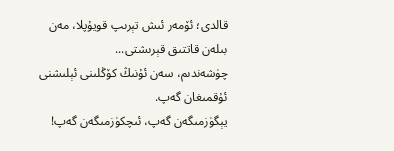قالدى؛ ئۆمەر ئىش تېرىپ قويۇپلا، مەن بىلەن قاتتىق قېرىشتى...
چۈشەندىم، سەن ئۇنىڭ كۆڭلىنى ئېلىشنى ئۇقمىغان گەپ.
يېگۈزمىگەن گەپ، ئىچكۈزمىگەن گەپ!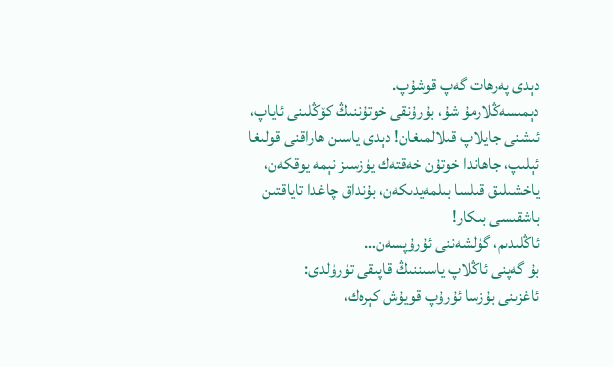دېدى پەرھات گەپ قوشۇپ.
دېمىسەڭلارمۇ شۇ، بۇرۇنقى خوتۇننىڭ كۆڭلىنى ئاياپ، ئىشنى جايلاپ قىلالمىغان! دېدى ياسىن ھاراقنى قولىغا ئېلىپ، جاھاندا خوتۇن خەقتەك يۈزسىز نېمە يوقكەن، ياخشىلىق قىلسا بىلمەيدىكەن، بۇنداق چاغدا تاياقتىن باشقىسى بىكار!
ئاڭلىدىم، گۈلشەننى ئۇرۇپسەن…
بۇ گەپنى ئاڭلاپ ياسىننىڭ قاپىقى تۈرۈلدى:
ئاغزىنى بۇزسا ئۇرۇپ قويۇش كېرەك،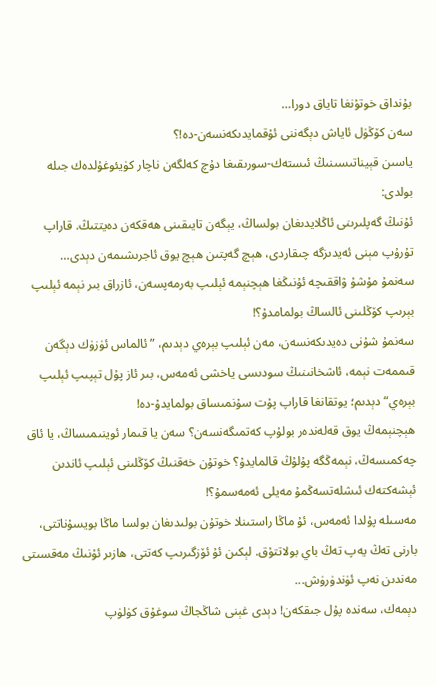بۇنداق خوتۇنغا تاياق دورا…
سەن كۆڭۈل ئاياش دېگەننى ئۇقمايدىكەنسەن-دە!؟
ياسىن قېيناتىسىنىڭ ئىستەك-سورىقىغا دۇچ كەلگەن ناچار كۈيئوغۇلدەك جىلە بولدى:
ئۇنىڭ گەپلىرىنى ئاڭلايدىغان بولساڭ، يېگەن تايىقىنى ھەقكەن دەيتتىڭ. قاراپ تۇرۇپ مېنى ئەيدىزگە چىقاردى، ھېچ گەپتىن ھېچ يوق ئاجرىشىمەن دېدى…
سەنمۇ مۇشۇ ۋاققىچە ئۇنىڭغا ھېچنېمە ئېلىپ بەرمەپسەن، ئازراق بىر نېمە ئېلىپ بېرىپ كۆڭلىنى ئالساڭ بولمامدۇ؟!
سەنمۇ شۇنى دەيدىكەنسەن، مەن ئېلىپ بېرەي دېدىم، ”ئالماس ئۈزۈك دېگەن قىممەت نېمە، ئاشخانىنىڭ سودىسى ياخشى ئەمەس، بىر ئاز پۇل تېپىپ ئېلىپ بېرەي“ دېدىم؛ يوتقانغا قاراپ پۇت سۇنمىساق بولمايدۇ-دە!
ھېچنېمەڭ يوق قەلەندەر بولۇپ كەتمىگەنسەن؟ سەن يا قىمار ئوينىمىساڭ، يا ئاق چەكمىسەڭ، نېمەڭگە پۇلۇڭ قالمايدۇ؟ خوتۇن خەقنىڭ كۆڭلىنى ئېلىپ ئاندىن ئېشەكتەك ئىشلەتسەڭمۇ مەيلى ئەمەسمۇ؟!
مەسىلە پۇلدا ئەمەس، ئۇ ماڭا راستىنلا خوتۇن بولىدىغان بولسا ماڭا بويسۇناتتى، بارنى تەڭ يەپ تەڭ باي بولاتتۇق. لېكىن ئۇ ئۆزگىرىپ كەتتى، ھازىر ئۇنىڭ مەقسىتى مەندىن نەپ ئۈندۈرۈش...
دېمەك، سەندە پۇل جىقكەن! دېدى غېنى شاڭجاڭ سوغۇق كۈلۈپ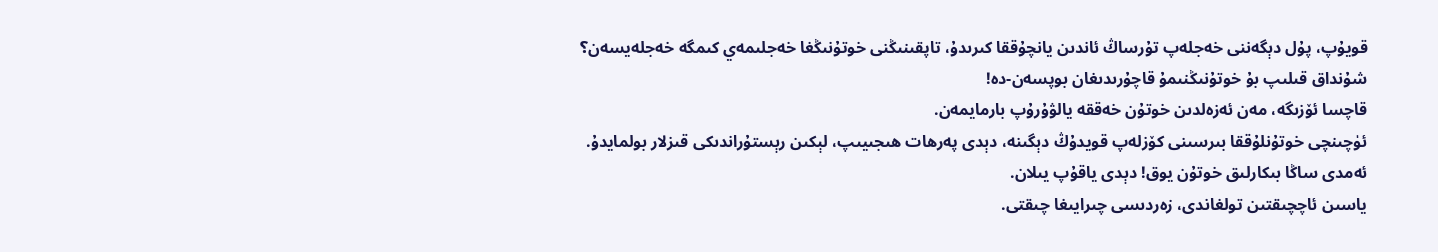قويۇپ، پۇل دېگەننى خەجلەپ تۇرساڭ ئاندىن يانچۇققا كىرىدۇ، تاپقىنىڭنى خوتۇنىڭغا خەجلىمەي كىمگە خەجلەيسەن؟ شۇنداق قىلىپ بۇ خوتۇنىڭنىمۇ قاچۇرىدىغان بوپسەن-دە!
قاچسا ئۆزىگە، مەن ئەزەلدىن خوتۇن خەققە يالۋۇرۇپ بارمايمەن.
ئۈچىنچى خوتۇنلۇققا بىرسىنى كۆزلەپ قويدۇڭ دېگىنە، دېدى پەرھات ھىجىيىپ، لېكىن رېستۇراندىكى قىزلار بولمايدۇ.
ئەمدى ساڭا بىكارلىق خوتۇن يوق! دېدى ياقۇپ يىلان.
ياسىن ئاچچىقتىن تولغاندى، زەردىسى چىرايىغا چىقتى.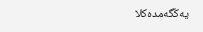يەڭگەمدەكلا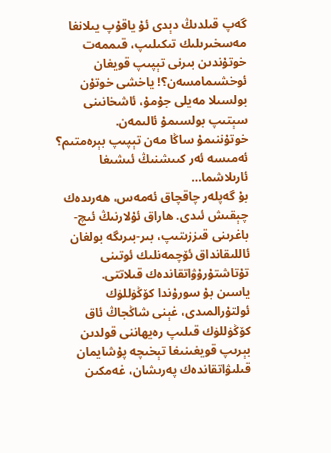گەپ قىلدىڭ دېدى ئۇ ياقۇپ يىلانغا مەسخىرىلىك تىكىلىپ، قىممەت خوتۇندىن بىرنى تېپىپ قويغان ئوخشىمامسەن؟! ياخشى خوتۇن بولسىلا مەيلى جۇمۇ، ئاشخانىنى سېتىپ بولسىمۇ ئالىمەن.
خوتۇننىمۇ ساڭا مەن تېپىپ بېرەمتىم؟
ئەمىسە ئەر كىىشنىڭ ئىشىغا ئارىلاشما…
بۇ گەپلەر چاقچاق ئەمەس، ھەرىدەك چېقىش ئىدى. ھاراق ئۇلارنىڭ ئىچ-باغرىنى قىززىتىپ، بىر-بىرىگە بولغان ئاللىقانداق ئۆچمەنلىك ئوتىنى تۇتاشتۇرۇۋاتقاندەك قىلاتتى.
ياسىن بۇ سورۇندا كۆڭۈللۈك ئولتۇرالمىدى، غېنى شاڭجاڭ ئاق كۆڭۈللۈك قىلىپ رەيھاننى قولدىن بېرىپ قويغىنىغا تېخىچە پۇشايمان قىلىۋاتقاندەك پەرىشان، غەمكىن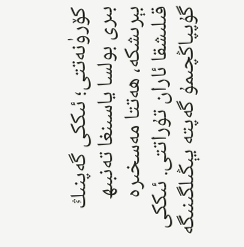كۆرۈنەتتى؛ ئىككى گەپنىڭ بىرى بولسا ياسىنغا تەنبىھ بېرىشكە، ھەتتا مەسخىرە قىلىشقا ئاران تۇراتتى. ئىككى گۇپپاڭچىمۇ گەپتە يېڭىلگىنىگە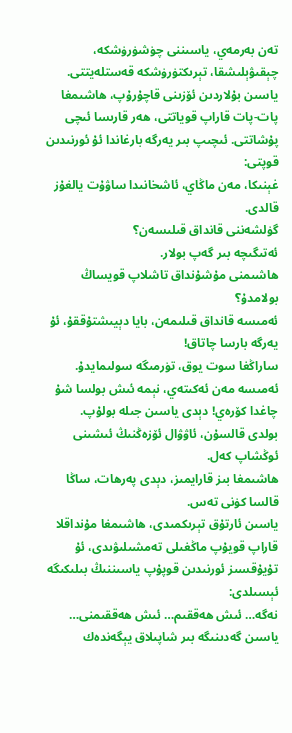تەن بەرمەي، ياسىننى چۈشۈرۈشكە، چېقىۋېلىشقا، تېرىكتۈرۈشكە قەستلەيتتى. ياسىن بۇلاردىن ئۆزىنى قاچۇرۇپ، ھاشىمغا پات-پات قاراپ قوياتتى، ھەر قارىسا ئىچى پۇشاتتى. ئىچىپ بىر يەرگە بارغاندا ئۇ ئورنىدىن قوپتى:
غېنىكا، مەن ماڭاي، ئاشخانىدا ساۋۇت يالغۇز قالدى.
گۈلشەننى قانداق قىلىسەن؟
ئەتىگىچە بىر گەپ بولار.
ھاشىمنى مۇشۇنداق تاشلاپ قويساڭ بولامدۇ؟
ئەمىسە قانداق قىلىمەن، بايا دېيىشتۇققۇ، ئۇ يەرگە بارسا چاتاق!
ساراڭغا سوت يوق، تۈرمىگە سولىمايدۇ.
ئەمىسە مەن ئەكىتەي، نېمە ئىش بولسا شۇ چاغدا كۆرەي! دېدى ياسىن جىلە بولۇپ.
بولدى قالسۇن، ئاۋۋال ئۆزەڭنىڭ ئىشىنى ئوڭشاپ كەل.
ھاشىمغا بىز قارايمىز، دېدى پەرھات، ساڭا قالسا كۈنى تەس.
ياسىن ئارتۇق تېرىكمىدى، ھاشىمغا مۇنداقلا قاراپ قويۇپ ماڭغىلى تەمشىلىۋىدى، ئۇ تۇيۇقسىز ئورنىدىن قوپۇپ ياسىننىڭ بىلىكىگە ئېسىلدى:
نەگە… ئىش ھەققىم… ئىش ھەققىمنى…
ياسىن گەدىنىگە بىر شاپىلاق يېگەندەك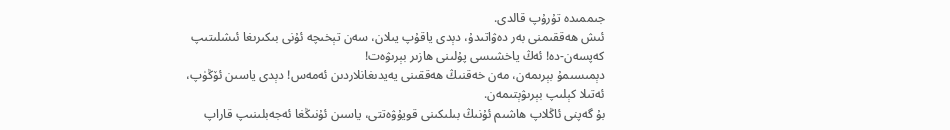جىممىدە تۇرۇپ قالدى.
ئىش ھەققىمنى بەر دەۋاتىدۇ، دېدى ياقۇپ يىلان، سەن تېخىچە ئۇنى بىكىرىغا ئىشلىتىپ كەپسەن-دە! ئەڭ ياخشىسى پۇلىنى ھازىر بېرىۋەت!
دېمىسىمۇ بېرىمەن، مەن خەقنىڭ ھەققىنى يەيدىغانلاردىن ئەمەس! دېدى ياسىن ئۆڭۈپ، ئەتىلا كېلىپ بېرىۋېتىمەن.
بۇ گەپنى ئاڭلاپ ھاشىم ئۇنىڭ بىلىكىنى قويۇۋەتتى، ياسىن ئۇنىڭغا ئەجەبلىنىپ قاراپ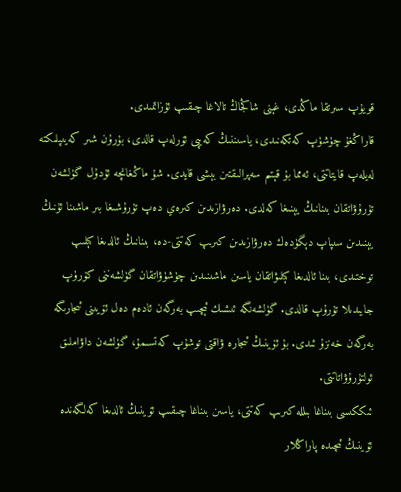قويۇپ سىرتقا ماڭدى، غېنى شاڭجاڭ تالاغا چىقىپ ئۇزاتمىدى.
قاراڭغۇ چۈشۈپ كەتكەنىدى، ياسىننىڭ كەيپى ئۆرلەپ قالدى، بۇرۇن شىر كەيىپلىكتە لەيلەپ قايتاتتى، ئەمما بۇ قېتىم سەپرالىقتىن بېشى قايدى. شۇ ماڭغانچە ئۇدۇل گۈلشەن تۇرۇۋاتقان بىنانىڭ يېنىغا كەلدى. دەرۋازىدىن كىرەي دەپ تۇرۇشىغا بىر ماشىنا ئۇنىڭ يېنىدىن سىپاپ دېگۈدەك دەرۋازىدىن كىرىپ كەتتى-دە، بىنانىڭ ئالدىغا كېلىپ توختىدى، بىنا ئالدىغا كېلىۋاتقان ياسىن ماشىنىدىن چۈشۈۋاتقان گۈلشەننى كۆرۈپ جايىدىلا تۇرۇپ قالدى. گۈلشەنگە ئىشىك ئېچىپ بەرگەن ئادەم دەل ئۆيىنى ئىجارىگە بەرگەن خەنزۇ ئىدى. بۇ ئۆينىڭ ئىجارە ۋاقتى توشۇپ كەتسىمۇ، گۈلشەن داۋاملىق ئولتۇرۇۋاتاتتى.
ئىككىسى بىناغا بىللە كىرىپ كەتتى، ياسىن بىناغا چىقىپ ئۆينىڭ ئالدىغا كەلگەندە ئۆينىڭ ئىچىدە پاراڭلار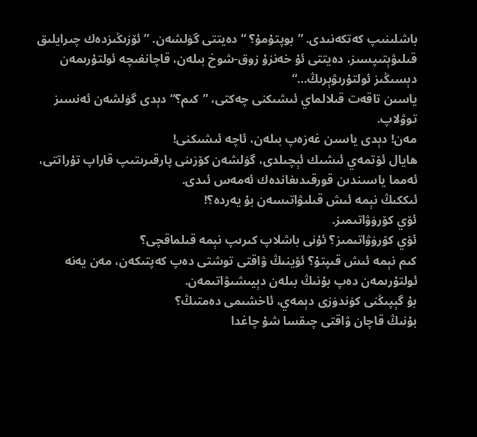باشلىنىپ كەتكەنىدى. ”بوپتۇمۇ؟ “ دەيتتى گۈلشەن. ” ئۆزىڭىزدەك چىرايلىق قىلىۋېتىپسىز، دەيتتى ئۇ خەنزۇ زوق-شوخ بىلەن، قاچانغىچە ئولتۇرىمەن دېسىڭىز ئولتۇرىۋېرىڭ…“
ياسىن تاقەت قىلالماي ئىشىكنى چەكتى، ”كىم؟“ دېدى گۈلشەن ئەنسىز توۋلاپ.
مەن! دېدى ياسىن غەزەپ بىلەن، ئاچە ئىشىكنى!
ھايال ئۆتمەي ئىشىك ئېچىلدى، گۈلشەن كۆزىنى پارقىرىتىپ قاراپ تۇراتتى، ئەمما ياسىندىن قورقىدىغاندەك ئەمەس ئىدى.
ئىككىڭ نېمە ئىش قىلىۋاتىسەن بۇ يەردە؟!
ئۆي كۆرۈۋاتىمىز.
ئۆي كۆرۈۋاتىمىز؟ ئۇنى باشلاپ كىرىپ نېمە قىلماقچى؟
كىم نېمە ئىش قىپتۇ؟ ئۆينىڭ ۋاقتى توشتى دەپ كەپتىكەن، مەن يەنە ئولتۇرىمەن دەپ بۇنىڭ بىلەن دېيىشىۋاتىمەن.
بۇ گېپىڭنى كۈندۈزى دېمەي، ئاخشىمى دەمتىڭ؟
بۇنىڭ قاچان ۋاقتى چىقسا شۇ چاغدا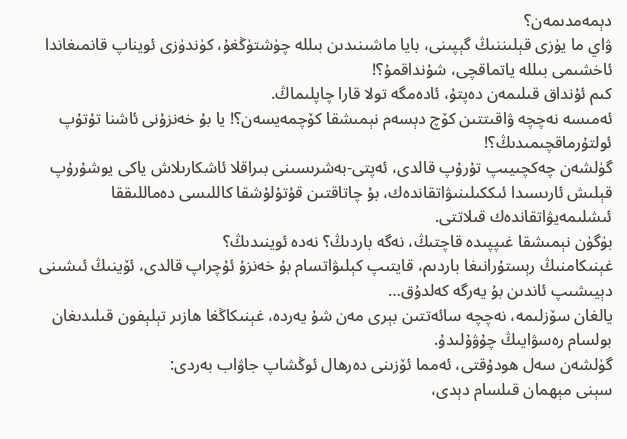دېمەمدىمەن؟
ۋاي ما يۈزى قېلىننىڭ گېپىنى، بايا ماشىنىدىن بىللە چۈشتۈڭغۇ، كۈندۈزى ئويناپ قانمىغاندا ئاخشىمى بىللە ياتماقچى، شۇنداقمۇ؟!
كىم ئۇنداق قىلىمەن دەپتۇ، ئادەمگە تولا قارا چاپلىماڭ.
ئەمىسە نەچچە ۋاقىتتىن كۆچ دېسەم نېمىشقا كۆچمەيسەن؟! يا بۇ خەنزۇنى ئاشنا تۇتۇپ ئولتۇرماقچىمىدىڭ؟!
گۈلشەن چەكچىيىپ تۇرۇپ قالدى، ئەپتى-بەشرىسىنى بىراقلا ئاشكارىلاش ياكى يوشۇرۇپ قېلىش ئارىسىدا ئىككىلىنىۋاتقاندەك، بۇ چاتاقتىن قۇتۇلۇشقا كاللىسى دەماللىققا ئىشلىمەيۋاتقاندەك قىلاتتى.
بۈگۈن نېمىشقا غىپپىدە قاچتىڭ، نەگە باردىڭ؟ نەدە ئوينىدىڭ؟
غېنىكامنىڭ رېستۇرانىغا باردىم، قايتىپ كېلىۋاتسام بۇ خەنزۇ ئۇچراپ قالدى، ئۆينىڭ ئىشىنى دېيىشىپ ئاندىن بۇ يەرگە كەلدۇق…
يالغان سۆزلىمە، نەچچە سائەتتىن بېرى مەن شۇ يەردە، غېنىكاڭغا ھازىر تېلېفون قىلىدىغان بولسام رەسۋايىڭ چۇۋۇلىدۇ.
گۈلشەن سەل ھودۇقتى، ئەمما ئۆزىنى دەرھال ئوڭشاپ جاۋاب بەردى:
سېنى مېھمان قىلسام دېدى،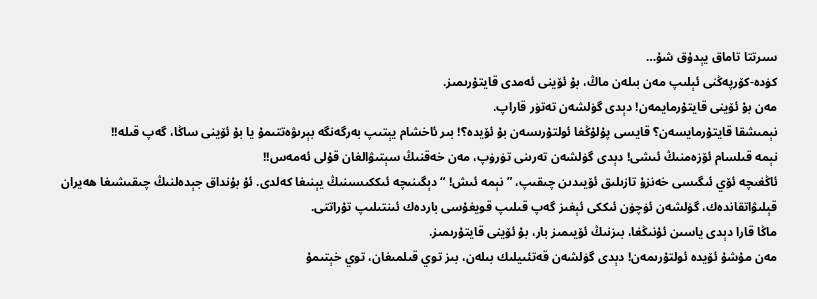سىرتتا تاماق يېدۇق شۇ…
كۈدە-كۆرپەڭنى ئېلىپ مەن بىلەن ماڭ، بۇ ئۆينى ئەمدى قايتۇرىمىز.
مەن بۇ ئۆينى قايتۇرمايمەن! دېدى گۈلشەن تەتۈر قاراپ.
نېمىشقا قايتۇرمايسەن؟ قايسى پۇلۇڭغا ئولتۇرىسەن بۇ ئۆيدە؟! بىر ئاخشام يېتىپ بەرگەنگە بېرىۋەتتىمۇ يا بۇ ئۆينى ساڭا، گەپ قىلە!!
نېمە قىلسام ئۆزەمنىڭ ئىشى! دېدى گۈلشەن تەرىنى تۈرۈپ، مەن خەقنىڭ سېتىۋالغان قۇلى ئەمەس!!
ئاڭغىچە ئۆي ئىگىسى خەنزۇ تازىلىق ئۆيىدىن چىقىپ، ” نېمە ئىش! “ دېگىنىچە ئىككىسىنىڭ يېنىغا كەلدى. ئۇ بۇنداق جېدەلنىڭ چىقىشىغا ھەيران قېلىۋاتقاندەك، گۈلشەن ئۈچۈن ئىككى ئېغىز گەپ قىلىپ قويغۇسى باردەك ئىنتىلىپ تۇراتتى.
ماڭا قارا دېدى ياسىن ئۇنىڭغا، بىزنىڭ ئۆيىمىز بار، بۇ ئۆينى قايتۇرىمىز.
مەن مۇشۇ ئۆيدە ئولتۇرىمەن! دېدى گۈلشەن قەتئىيلىك بىلەن، بىز توي قىلمىغان، توي خېتىمۇ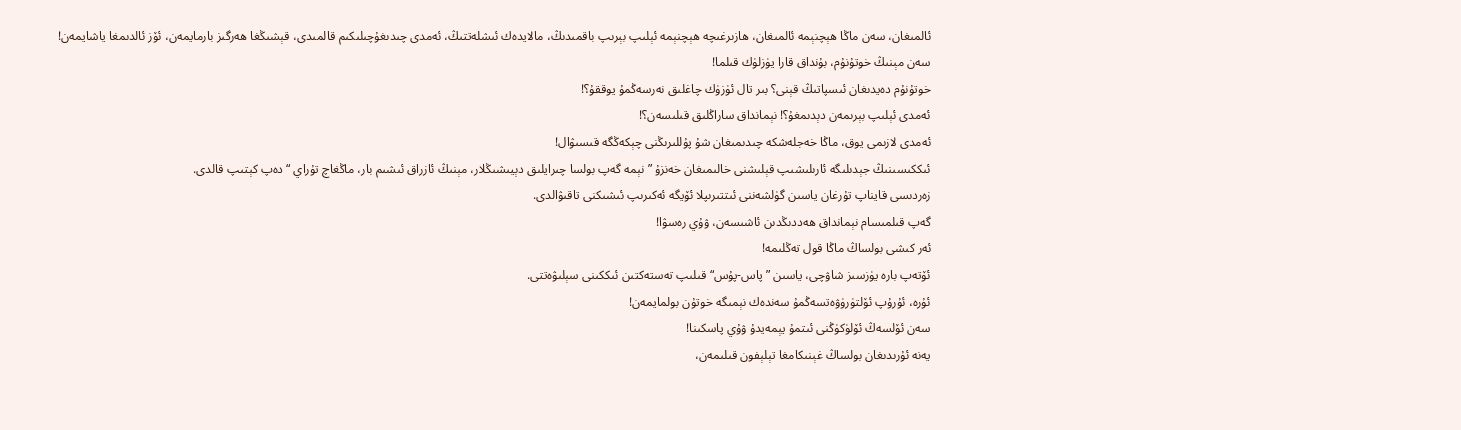ئالمىغان، سەن ماڭا ھېچنېمە ئالمىغان، ھازىرغىچە ھېچنېمە ئېلىپ بېرىپ باقمىدىڭ، مالايدەك ئىشلەتتىڭ، ئەمدى چىدىغۇچىلىكىم قالمىدى، قېشىڭغا ھەرگىز بارمايمەن، ئۆز ئالدىمغا ياشايمەن!
سەن مېنىڭ خوتۇنۇم، بۇنداق قارا يۈزلۈك قىلما!
خوتۇنۇم دەيدىغان ئىسپاتىڭ قېنى؟ بىر تال ئۈزۈك چاغلىق نەرسەڭمۇ يوققۇ؟!
ئەمدى ئېلىپ بېرىمەن دېدىمغۇ؟! نېمانداق ساراڭلىق قىلىسەن؟!
ئەمدى لازىمى يوق، ماڭا خەجلەشكە چىدىمىغان شۇ پۇللىرىڭنى چېكەڭگە قىسىۋال!
ئىككىسىنىڭ جېدىلىگە ئارىلىشىپ قېلىشنى خالىمىغان خەنزۇ ” نېمە گەپ بولسا چىرايلىق دېيىشىڭلار، مېنىڭ ئازراق ئىشىم بار، ماڭغاچ تۇراي “ دەپ كېتىپ قالدى.
زەردىسى قايناپ تۇرغان ياسىن گۈلشەننى ئىتتىرىپلا ئۆيگە ئەكىرىپ ئىشىكنى تاقىۋالدى.
گەپ قىلمىسام نېمانداق ھەددىڭدىن ئاشىسەن، ۋۇي رەسۋا!
ئەر كىشى بولساڭ ماڭا قول تەڭلىمە!
ئۆتەپ بارە يۈزسىز شاۋچى، ياسىن ”پاس-پۇس“ قىلىپ تەستەكتىن ئىككىنى سېلىۋەتتى.
ئۇرە، ئۇرۇپ ئۆلتۈرۈۋەتسەڭمۇ سەندەك نېمىگە خوتۇن بولمايمەن!
سەن ئۆلسەڭ ئۆلۈكۈڭنى ئىتمۇ يېمەيدۇ ۋۇي پاسكىنا!
يەنە ئۇرىدىغان بولساڭ غېنىكامغا تېلېفون قىلىمەن،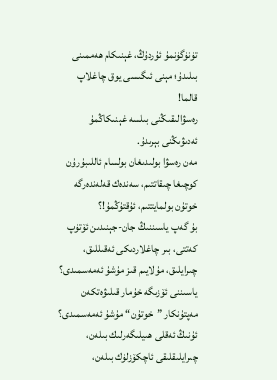تۈنۈگۈنمۇ ئۇردۇڭ، غېنىكام ھەممىنى بىلىدۇ؛ مېنى ئىگىسى يوق چاغلاپ قالما!
رەسۋالىقىڭنى بىلسە غېنىكاڭمۇ ئەدىۋىڭنى بېرىدۇ.
مەن رەسۋا بولىدىغان بولسام ئاللىبۇرۇن كوچىغا چىقاتتىم، سەندەك قەلەندەرگە خوتۇن بولمايتتىم، ئۇقتۇڭمۇ!؟
بۇ گەپ ياسىننىڭ جان-جېنىدىن ئۆتۈپ كەتتى، بىر چاغلاردىكى ئەقىللىق، چىرايلىق، مۇلايىم قىز مۇشۇ ئەمەسمىدى؟ ياسىننى ئۆزىگە خۇمار قىلىۋەتكەن مەپتۇنكار ”خوتۇن“ مۇشۇ ئەمەسمىدى؟ ئۇنىڭ ئەقلى ھىيلىگەرلىك بىلەن، چىرايلىقلىقى ئاچكۆزلۈك بىلەن،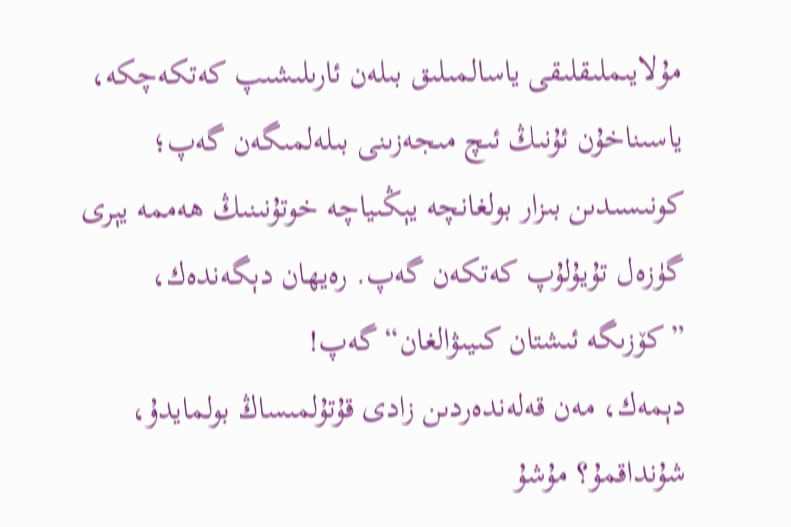مۇلايىملىقلىقى ياسالمىلىق بىلەن ئارىلىشىپ كەتكەچكە، ياسىناخۇن ئۇنىڭ ئىچ مىجەزىنى بىلەلمىگەن گەپ؛ كونىسىدىن بىزار بولغانچە يېڭىياچە خوتۇنىنىڭ ھەممە يېرى گۈزەل تۇيۇلۇپ كەتكەن گەپ. رەيھان دېگەندەك، ”كۆزىگە ئىشتان كىيىۋالغان“ گەپ!
دېمەك، مەن قەلەندەردىن زادى قۇتۇلمىساڭ بولمايدۇ، شۇنداقمۇ؟ مۇشۇ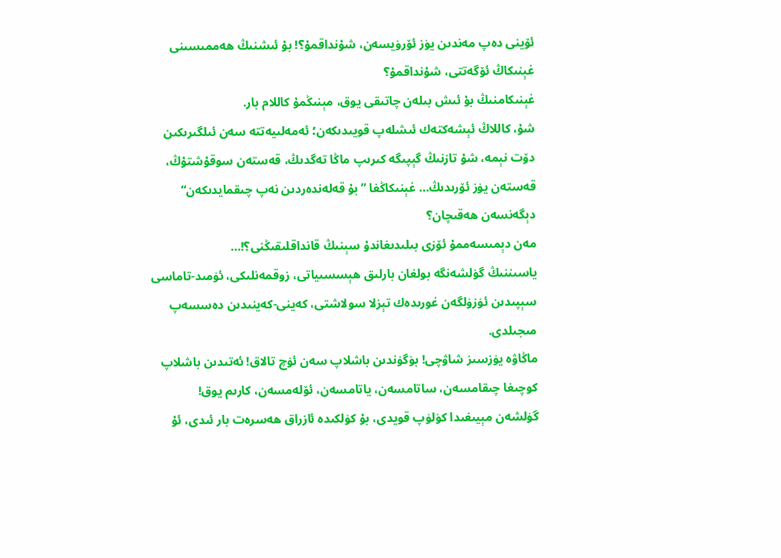ئۆينى دەپ مەندىن يۈز ئۆرۈيسەن، شۇنداقمۇ؟! بۇ ئىشنىڭ ھەممىسىنى غېنىكاڭ ئۆگەتتى، شۇنداقمۇ؟
غېنىكامنىڭ بۇ ئىش بىلەن چاتىقى يوق، مېنىڭمۇ كاللام بار.
شۇ، كاللاڭ ئېشەكتەك ئىشلەپ قويىدىكەن؛ ئەمەلىيەتتە سەن ئىلگىرىكىن دۆت نېمە، شۇ تازنىڭ گېپىگە كىرىپ ماڭا تەگدىڭ، قەستەن سوقۇشتۇڭ، قەستەن يۈز ئۆرىدىڭ… غېنىكاڭغا ”بۇ قەلەندەردىن نەپ چىقمايدىكەن“ دېگەنسەن ھەقىچان؟
مەن دېمىسەممۇ ئۆزى بىلىدىغاندۇ سېنىڭ قانداقلىقىڭنى؟!…
ياسىننىڭ گۈلشەنگە بولغان بارلىق ھېسسىياتى، زوقمەنلىكى، ئۈمىد-تاماسى سېپىدىن ئۈزۈلگەن غورىدەك تېزلا سولاشتى، كەينى-كەينىدىن دەسسەپ مىجىلدى.
ماڭاۋە يۈزسىز شاۋچى! بۈگۈندىن باشلاپ سەن ئۈچ تالاق! ئەتىدىن باشلاپ كوچىغا چىقامسەن، ساتامسەن، ياتامسەن، ئۆلەمسەن، كارىم يوق!
گۈلشەن مېيىغىدا كۈلۈپ قويدى، بۇ كۈلكىدە ئازراق ھەسرەت بار ئىدى، ئۇ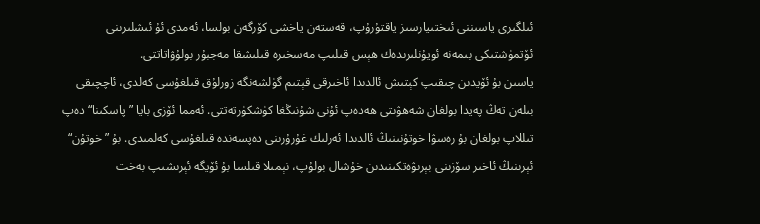ئىلگىرى ياسىننى ئىختىيارسىز ياقتۇرۇپ، قەستەن ياخشى كۆرگەن بولسا، ئەمدى ئۇ ئىشلىرىنى ئۆتمۈشتىكى بىمەنە ئويۇنلىرىدەك ھېس قىلىپ مەسخىرە قىلىشقا مەجبۇر بولۇۋاتاتتى.
ياسىن بۇ ئۆيدىن چىقىپ كېتىش ئالدىدا ئاخىرقى قېتىم گۈلشەنگە زورلۇق قىلغۇسى كەلدى، ئاچچىقى بىلەن تەڭ پەيدا بولغان شەھۋىتى ھەدەپ ئۇنى شۇنىڭغا كۈشكۈرتەتتى. ئەمما ئۆزى بايا ”پاسكىنا“ دەپ تىللاپ بولغان بۇ رەسۋا خوتۇنىنىڭ ئالدىدا ئەرلىك غۇرۇرىنى دەپسەندە قىلغۇسى كەلمىدى. بۇ ”خوتۇن“ ئېرىنىڭ ئاخىر سۆزىنى بېرىۋەتكىنىدىن خۇشال بولۇپ، نېمىلا قىلسا بۇ ئۆيگە ئېرىشىپ بەخت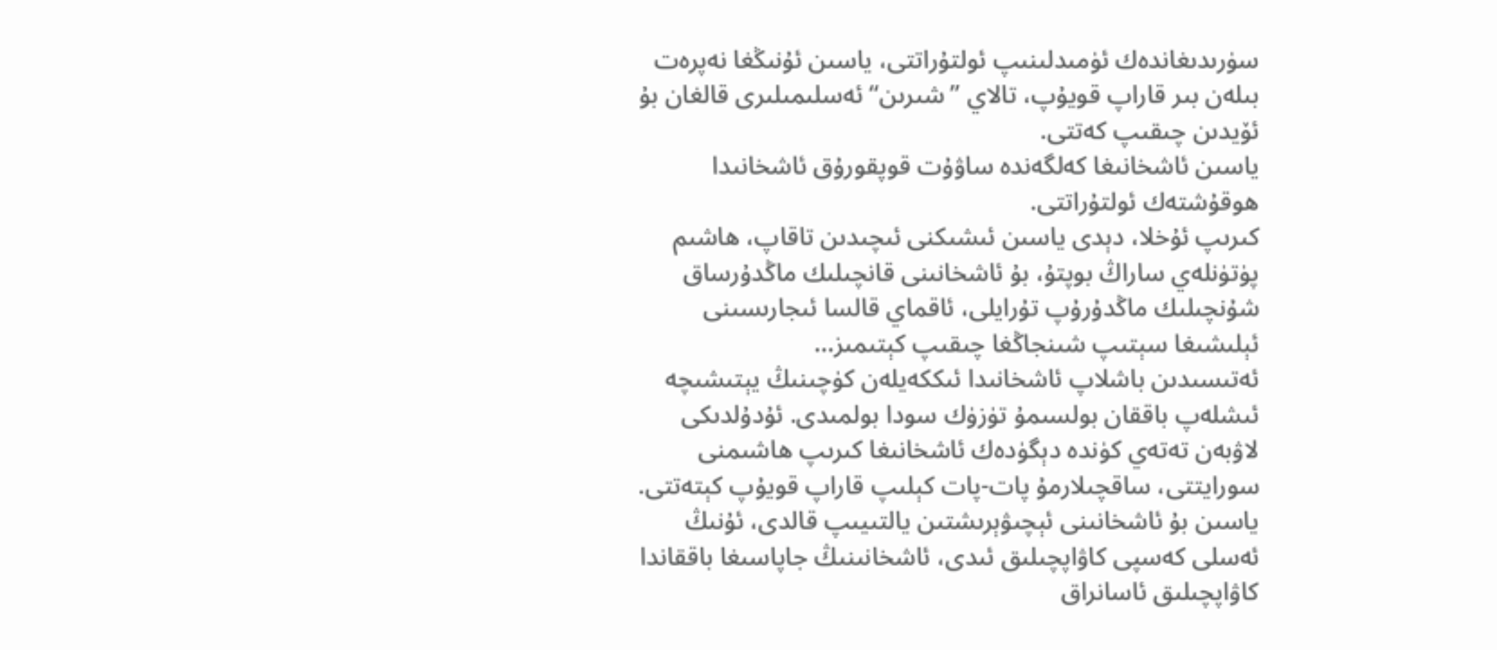سۈرىدىغاندەك ئۈمىدلىنىپ ئولتۇراتتى، ياسىن ئۇنىڭغا نەپرەت بىلەن بىر قاراپ قويۇپ، تالاي ”شىرىن“ ئەسلىمىلىرى قالغان بۇ ئۆيدىن چىقىپ كەتتى.
ياسىن ئاشخانىغا كەلگەندە ساۋۇت قوپقورۇق ئاشخانىدا ھوقۇشتەك ئولتۇراتتى.
كىرىپ ئۇخلا، دېدى ياسىن ئىشىكنى ئىچىدىن تاقاپ، ھاشىم پۈتۈنلەي ساراڭ بوپتۇ، بۇ ئاشخانىنى قانچىلىك ماڭدۇرساق شۇنچىلىك ماڭدۇرۇپ تۇرايلى، ئاقماي قالسا ئىجارىسىنى ئېلىشىغا سېتىپ شىنجاڭغا چىقىپ كېتىمىز…
ئەتىسىدىن باشلاپ ئاشخانىدا ئىككەيلەن كۈچىنىڭ يېتىشىچە ئىشلەپ باققان بولسىمۇ تۈزۈك سودا بولمىدى. ئۇدۇلدىكى لاۋبەن تەتەي كۈندە دېگۈدەك ئاشخانىغا كىرىپ ھاشىمنى سورايتتى، ساقچىلارمۇ پات-پات كېلىپ قاراپ قويۇپ كېتەتتى. ياسىن بۇ ئاشخانىنى ئېچىۋېرىشتىن يالتىيىپ قالدى، ئۇنىڭ ئەسلى كەسپى كاۋاپچىلىق ئىدى، ئاشخانىنىڭ جاپاسىغا باققاندا كاۋاپچىلىق ئاسانراق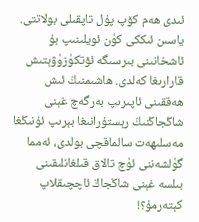ئىدى ھەم كۆپ پۇل تاپقىلى بولاتتى. ياسىن ئىككى كۈن ئويلىنىپ بۇ ئاشخانىنى بىرسىگە ئۆتكۈزۈۋېتىش قارارىغا كەلدى. ھاشىمنىڭ ئىش ھەققىنى ئاپىرىپ بەرگەچ غېنى شاڭجاڭنىڭ رېستۇرانىغا بېرىپ ئۇنىڭغا مەسلىھەت سالماقچى بولدى، ئەمما گۈلشەننى ئۈچ تالاق قىلغانلىقىنى بىلسە غېنى شاڭجاڭ ئاچچىقلاپ كېتەرمۇ؟!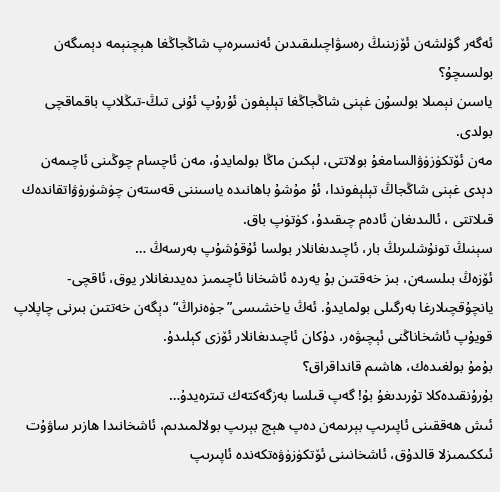ئەگەر گۈلشەن ئۆزىنىڭ رەسۋاچىلىقىدىن ئەنسىرەپ شاڭجاڭغا ھېچنېمە دېمىگەن بولسىچۇ؟
ياسىن نېمىلا بولسۇن غېنى شاڭجاڭغا تېلېفون ئۇرۇپ ئۇنى تىڭ-تىڭلاپ باقماقچى بولدى.
مەن ئۆتكۈزۈۋالسامغۇ بولاتتى، لېكىن ماڭا بولمايدۇ، مەن ئاچسام چوڭىنى ئاچىمەن دېدى غېنى شاڭجاڭ تېلېفوندا، ئۇ مۇشۇ باھانىدە ياسىننى قەستەن چۈشۈرۈۋاتقاندەك قىلاتتى ، ئالىدىغان ئادەم چىقىدۇ، كۈتۈپ باق.
سېنىڭ تونۇشلىرىڭ بار، ئاچىدىغانلار بولسا ئۇقۇشۇپ بەرسەڭ …
ئۆزەڭ بىلىسەن، بىز خەقتىن بۇ يەردە ئاشخانا ئاچىمىز دەيدىغانلار يوق، ئاقچى-يانچۇقچىلارغا بەرگىلى بولمايدۇ. ئەڭ ياخشىسى”جۈەنراڭ“ دېگەن خەتتىن بىرنى چاپلاپ قويۇپ ئاشخاناڭنى ئېچىۋەر، دۇكان ئاچىدىغانلار ئۆزى كېلىدۇ.
بۇمۇ بولغىدەك، ھاشىم قانداقراق؟
بۇرۇنقىدەكلا تۇرىدىغۇ بۇ! گەپ قىلسا بەزگەكتەك تىترەيدۇ…
ئىش ھەققىنى ئاپىرىپ بېرىمەن دەپ ھېچ بېرىپ بولالمىدىم، ئاشخانىدا ھازىر ساۋۇت ئىككىمىزلا قالدۇق، ئاشخانىنى ئۆتكۈزۈۋەتكەندە ئاپىرىپ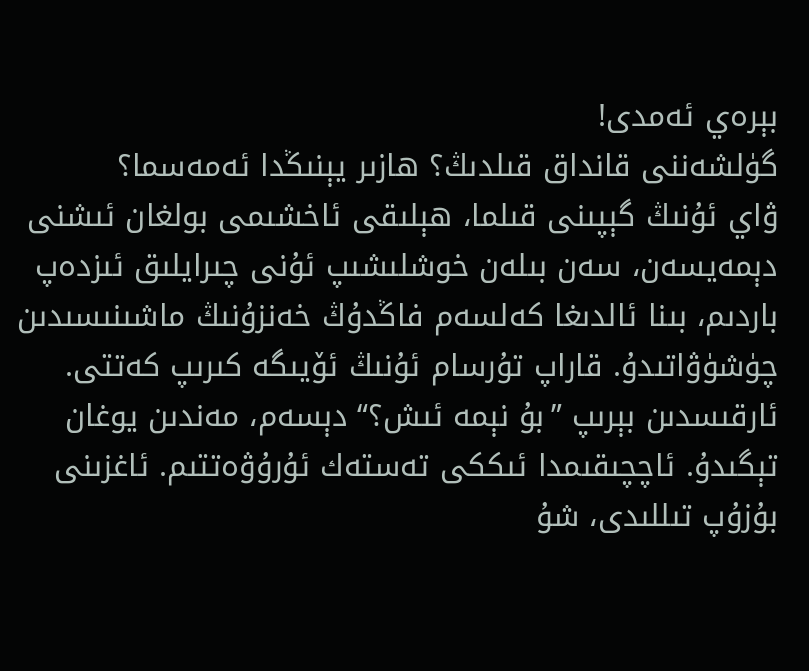بېرەي ئەمدى!
گۈلشەننى قانداق قىلدىڭ؟ ھازىر يېنىڭدا ئەمەسما؟
ۋاي ئۇنىڭ گېپىنى قىلما، ھېلىقى ئاخشىمى بولغان ئىشنى دېمەيسەن، سەن بىلەن خوشلىشىپ ئۇنى چىرايلىق ئىزدەپ باردىم، بىنا ئالدىغا كەلسەم فاڭدۇڭ خەنزۇنىڭ ماشىنىسىدىن چۈشۈۋاتىدۇ. قاراپ تۇرسام ئۇنىڭ ئۆيىگە كىرىپ كەتتى. ئارقىسدىن بېرىپ ”بۇ نېمە ئىش؟“ دېسەم، مەندىن يوغان تېگىدۇ. ئاچچىقىمدا ئىككى تەستەك ئۇرۇۋەتتىم. ئاغزىنى بۇزۇپ تىللىدى، شۇ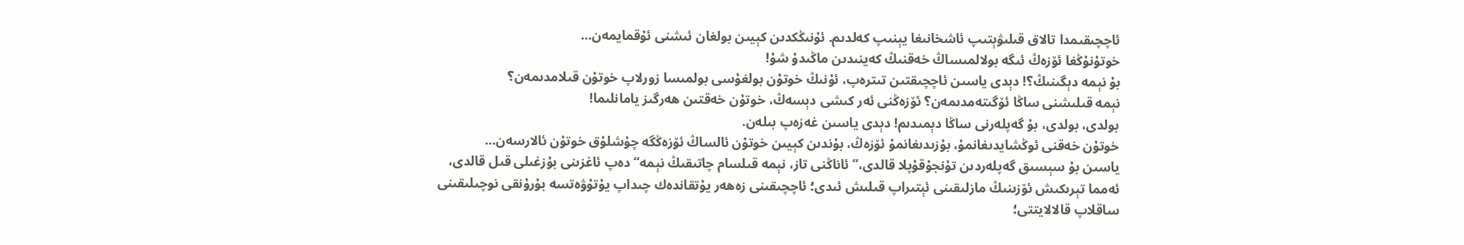ئاچچىقىمدا تالاق قىلىۋېتىپ ئاشخانىغا يېنىپ كەلدىم. ئۇنىڭكدىن كېيىن بولغان ئىشنى ئۇقمايمەن…
خوتۇنۇڭغا ئۆزەڭ ئىگە بولالمىساڭ خەقنىڭ كەينىدىن ماڭىدۇ شۇ!
بۇ نېمە دېگىنىڭ؟! دېدى ياسىن ئاچچىقتىن تىترەپ، ئۇنىڭ خوتۇن بولغۇسى بولمىسا زورلاپ خوتۇن قىلامدىمەن؟
نېمە قىلىشنى ساڭا ئۆگىتەمدىمەن؟ ئۆزەڭنى ئەر كىشى دېسەڭ، خوتۇن خەقتىن ھەرگىز يامانلىما!
بولدى، بولدى، بۇ گەپلەرنى ساڭا دېمىدىم! دېدى ياسىن غەزەپ بىلەن.
خوتۇن خەقنى ئوڭشايدىغانمۇ، بۇزىدىغانمۇ ئۆزەڭ، بۇندىن كېيىن خوتۇن ئالساڭ ئۆزەڭگە چۇشلۇق خوتۇن ئالارسەن…
ياسىن بۇ سېسىق گەپلەردىن تۇنجۇقۇپلا قالدى،” ئاناڭنى تاز، نېمە قىلسام چاتىقىڭ نېمە“ دەپ ئاغزىنى بۇزغىلى قىل قالدى، ئەمما تېرىكىش ئۆزىنىڭ مازلىقىنى ئېتىراپ قىلىش ئىدى؛ ئاچچىقىنى زەھەر يۇتقاندەك چىداپ يۇتۇۋەتسە بۇرۇنقى نوچىلىقىنى ساقلاپ قالالايتتى؛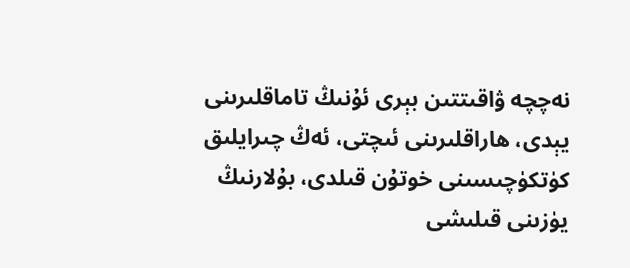نەچچە ۋاقىتتىن بېرى ئۇنىڭ تاماقلىرىنى يېدى، ھاراقلىرىنى ئىچتى، ئەڭ چىرايلىق كۈتكۈچىسىنى خوتۇن قىلدى، بۇلارنىڭ يۈزىنى قىلىشى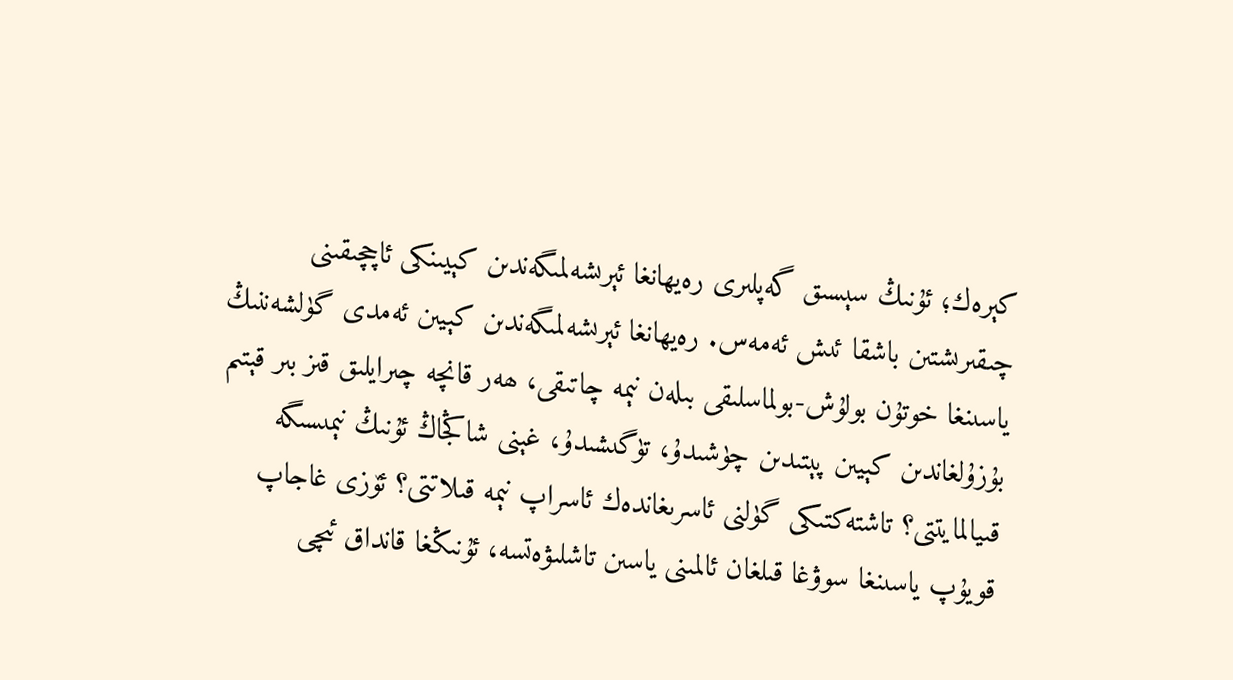كېرەك؛ ئۇنىڭ سېسىق گەپلىرى رەيھانغا ئېرىشەلمىگەندىن كېيىنكى ئاچچىقىنى چىقىرىشتىن باشقا ئىش ئەمەس. رەيھانغا ئېرىشەلمىگەندىن كېيىن ئەمدى گۈلشەننىڭ ياسىنغا خوتۇن بولۇش-بولماسلىقى بىلەن نېمە چاتىقى، ھەر قانچە چىرايلىق قىز بىر قېتىم بۇزۇلغاندىن كېيىن پېتىدىن چۈشىدۇ، تۈگىشىدۇ، غېنى شاڭجاڭ ئۇنىڭ نېمىسىگە قىيالمايتتى؟ تاشتەكتىكى گۈلنى ئاسرىغاندەك ئاسراپ نېمە قىلاتتى؟ ئۆزى غاجاپ قويۇپ ياسىنغا سوۋغا قىلغان ئالمىنى ياسىن تاشلىۋەتسە، ئۇنىڭغا قانداق ئىچى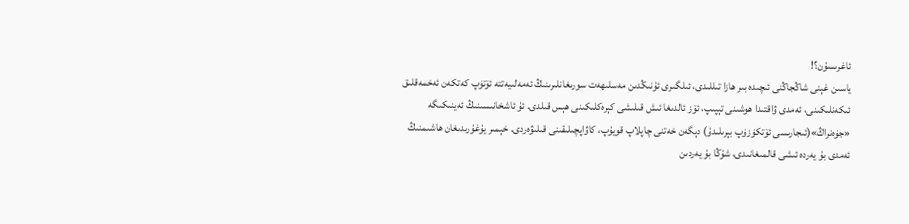ئاغرىسۇن؟!
ياسىن غېنى شاڭجاڭنى ئىچىدە بىر ھازا تىللىدى، ئىلگىرى ئۇنىڭدىن مەسلىھەت سورىغانلىرىنىڭ ئەمەلىيەتتە ئۆتۈپ كەتكەن ئەخمەقلىق ئىكەنلىكىنى، ئەمدى ۋاقتىدا ھوشىنى تېپىپ، ئۆز ئالدىغا ئىش قىلىشى كېرەكلىكىنى ھېس قىلدى. ئۇ ئاشخانىسىنىڭ ئەينىكىگە «جۈەنراڭ»(ئىجارىسى ئۆتكۈزۈپ بېرىلىدۇ) دېگەن خەتنى چاپلاپ قويۇپ، كاۋاپچىلىقىنى قىلىۋەردى. خېمىر يۇغۇرىدىغان ھاشىمنىڭ ئەمدى بۇ يەردە ئىشى قالمىغانىدى، شۇڭا بۇ يەردىن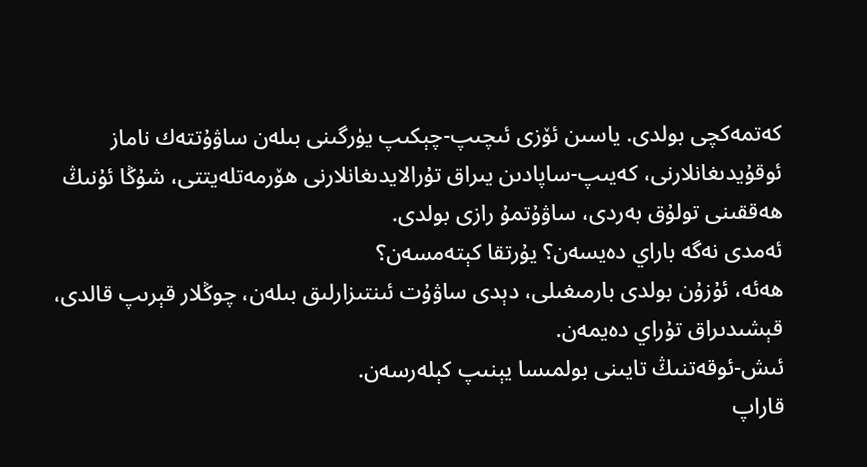كەتمەكچى بولدى. ياسىن ئۆزى ئىچىپ-چېكىپ يۈرگىنى بىلەن ساۋۇتتەك ناماز ئوقۇيدىغانلارنى، كەيىپ-ساپادىن يىراق تۇرالايدىغانلارنى ھۆرمەتلەيتتى، شۇڭا ئۇنىڭ ھەققىنى تولۇق بەردى، ساۋۇتمۇ رازى بولدى.
ئەمدى نەگە باراي دەيسەن؟ يۇرتقا كېتەمسەن؟
ھەئە، ئۇزۇن بولدى بارمىغىلى، دېدى ساۋۇت ئىنتىزارلىق بىلەن، چوڭلار قېرىپ قالدى، قېشىدىراق تۇراي دەيمەن.
ئىش-ئوقەتنىڭ تايىنى بولمىسا يېنىپ كېلەرسەن.
قاراپ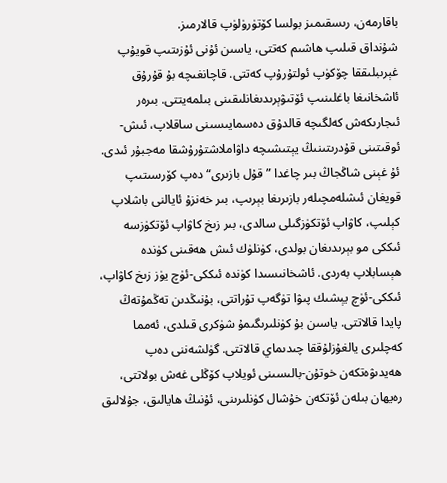باقارمەن، رىسقىمىز بولسا كۆتۈرۈلۈپ قالارمىز.
شۇنداق قىلىپ ھاشىم كەتتى، ياسىن ئۇنى ئۇزىتىپ قويۇپ غېرىبلىققا چۆكۈپ ئولتۇرۇپ كەتتى. قاچانغىچە بۇ قۇرۇق ئاشخانىغا باغلىنىپ ئۆتىۋېرىدىغانلىقىنى بىلمەيتتى. بىرەر ئىجارىكەش كەلگىچە قالدۇق دەسمايىسىنى ساقلاپ، ئىش-ئوقىتىنى قۇدرىتىنىڭ يېتىشىچە داۋاملاشتۇرۇشقا مەجبۇر ئىدى. ئۇ غېنى شاڭجاڭ بىر چاغدا ”قۇل بازىرى“ دەپ كۆرسىتىپ قويغان ئىشلەمچىلەر بازىرىغا بېرىپ، بىر خەنزۇ ئايالنى باشلاپ كېلىپ، كاۋاپ ئۆتكۈزگىلى سالدى، بىر زىخ كاۋاپ ئۆتكۈزسە ئىككى مو بېرىدىغان بولدى، كۈنلۈك ئىش ھەقىنى كۈندە ھېسابلاپ بەردى. ئاشخانىسىدا كۈندە ئىككى-ئۈچ يۈز زىخ كاۋاپ، ئىككى-ئۈچ يېشىك پىۋا تۈگەپ تۇراتتى، بۇنىڭدىن تەڭمۇتەڭ پايدا قالاتتى. ياسىن بۇ كۈنلىرىگىمۇ شۈكرى قىلدى، ئەمما كەچلىرى يالغۇزلۇققا چىدىماي قالاتتى. گۈلشەننى دەپ ھەيدىۋەتكەن خوتۇن-بالىسىنى ئويلاپ كۆڭلى غەش بولاتتى، رەيھان بىلەن ئۆتكەن خۇشال كۈنلىرىنى، ئۇنىڭ ھايالىق، جۇلالىق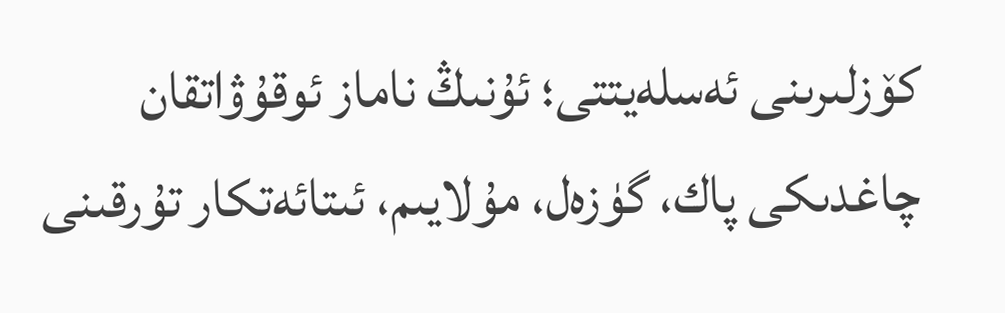كۆزلىرىنى ئەسلەيتتى؛ ئۇنىڭ ناماز ئوقۇۋاتقان چاغدىكى پاك، گۈزەل، مۇلايىم، ئىتائەتكار تۇرقىنى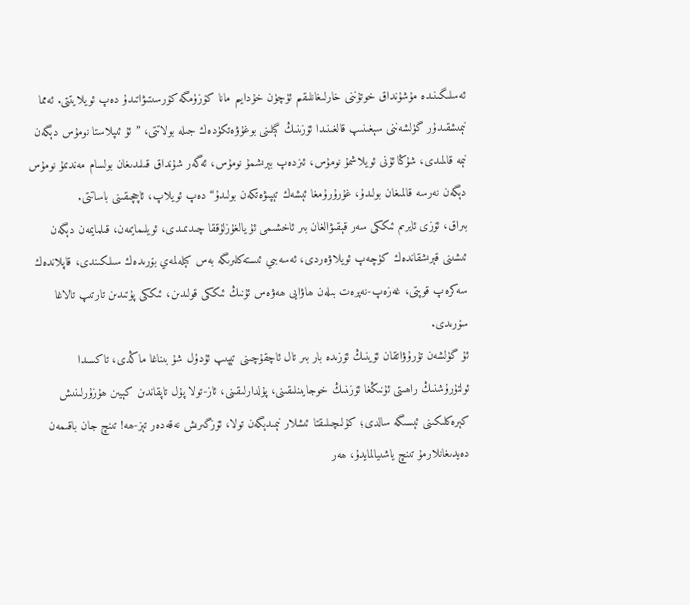ئەسلىگىنىدە مۇشۇنداق خوتۇننى خارلىغانلىقىم ئۈچۈن خۇدايىم مانا كۆزۈمگە كۆرسىتىۋاتىدۇ دەپ ئويلايتتى. ئەمما نېمىشقىدۇر گۈلشەننى سېغىنىپ قالغىنىدا ئۆزىنىڭ گېلىنى بوغۇۋەتكۈدەك جىلە بولاتتى، ”ئۇ ئىپلاستا نومۇس دېگەن نېمە قالمىدى، شۇڭا ئۇنى ئويلاشمۇ نومۇس، ئىزدەپ بېرىشمۇ نومۇس، ئەگەر شۇنداق قىلىدىغان بولسام مەندىمۇ نومۇس دېگەن نەرسە قالمىغان بولىدۇ، غۇرۇرۇمغا ئېشەك تېپىۋەتكەن بولىدۇ“ دەپ ئويلاپ، ئاچچىقىنى باساتتى.
بىراق، ئۆزى ئايرىم ئىككى سەر قېقىۋالغان بىر ئاخشىمى ئۇ يالغۇزلۇققا چىدىمىدى، ئويلىمايمەن، قىلمايمەن دېگەن ئىشىنى قېرىشقاندەك كۈچەپ ئويلاۋەردى، ئەسەبىي ئىستەكلىرىگە بەس كېلەلمەي بۆرىدەك سىلكىندى، قاپلاندەك سەكرەپ قوپتى، غەزەپ-نەپرەت بىلەن ھاۋايى ھەۋەس ئۇنىڭ ئىككى قولىدىن، ئىككى پۇتىدىن تارتىپ تالاغا سۆرىدى.
ئۇ گۈلشەن تۇرۇۋاتقان ئۆينىڭ ئۆزىدە بار بىر تال ئاچقۇچىنى تېپىپ ئۇدۇل شۇ بىناغا ماڭدى، تاكسىدا ئولتۇرۇشنىڭ راھىتى ئۇنىڭغا ئۆزىنىڭ خوجايىنلىقىنى، پۇلدارلىقىنى، ئاز-تولا پۇل تاپقاندىن كېيىن ھۇزۇرلىنىش كېرەكلىكىنى ئېسىگە سالدى؛ كۇلىچىلىقتا ئىشلار نېمىدېگەن تولا، ئۆزگىرىش نەقەدەر تېز-ھە! تىنچ جان باقىمەن دەيدىغانلارمۇ تىنچ ياشىيالمايدۇ، ھەر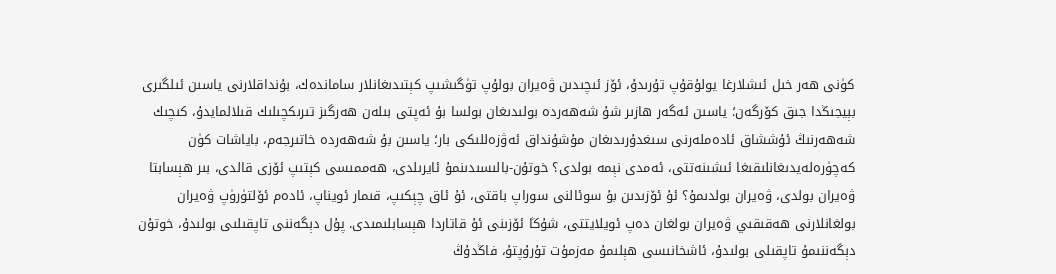كۈنى ھەر خىل ئىشلارغا يولۇقۇپ تۇرىدۇ، ئۆز ئىچىدىن ۋەيران بولۇپ تۈگىشىپ كېتىدىغانلار ساماندەك، بۇنداقلارنى ياسىن ئىلگىرى بېيجىڭدا جىق كۆرگەن؛ ياسىن ئەگەر ھازىر شۇ شەھەردە بولىدىغان بولسا بۇ ئەپتى بىلەن ھەرگىز تىرىكچىلىك قىلالمايدۇ، كىچىك شەھەرنىڭ ئۇششاق ئادەملەرنى سىغدۇرىدىغان مۇشۇنداق ئەۋزەللىكى بار؛ ياسىن بۇ شەھەردە خاتىرجەم، باياشات كۈن كەچۈرەلەيدىغانلىقىغا ئىشىنەتتى، ئەمدى نېمە بولدى؟ خوتۇن-بالىسىدىنمۇ ئايرىلدى، ھەممىسى كېتىپ ئۆزى قالدى، بىر ھېسابتا ۋەيران بولدى، ۋەيران بولدىمۇ؟ ئۇ ئۆزىدىن بۇ سوئالنى سوراپ باقتى، ئۇ ئاق چېكىپ، قىمار ئويناپ، ئادەم ئۆلتۈرۈپ ۋەيران بولغانلارنى ھەقىقىي ۋەيران بولغان دەپ ئويلايتتى، شۇڭا ئۆزىنى ئۇ قاتاردا ھېسابلىمىدى. پۇل دېگەننى تاپقىلىى بولىدۇ، خوتۇن دېگەننىمۇ تاپقىلى بولىدۇ، ئاشخانىسى ھېلىمۇ مەزمۇت تۇرۇپتۇ، فاڭدۇڭ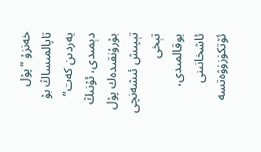خەنزۇ “پۇل تاپالمىساڭ بۇ يەردىن كەت” دېمىدى، ئۇنىڭ بۇرۇنقىدەك پۇل تېپىش ئىشەنچى تېخى يوقالمىدى، ئاشخانىنى ئۆتكۈزۈۋەتسە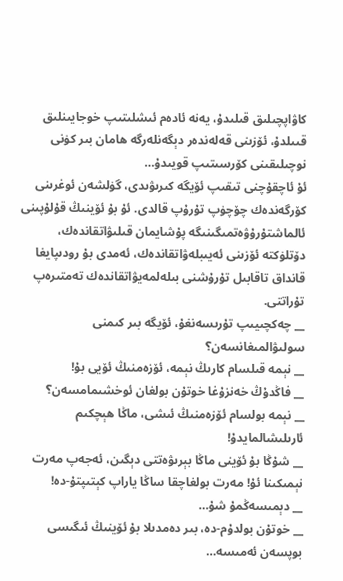كاۋاپچىلىق قىلىدۇ، يەنە ئادەم ئىشلىتىپ خوجايىنلىق قىىلدۇ، ئۆزىنى قەلەندەر دېگەنلەرگە ھامان بىر كۈنى نوچىلىقىنى كۆرسىتىپ قويىدۇ…
ئۇ ئاچقۇچنى تىقىپ ئۆيگە كىرىۋىدى، گۈلشەن ئوغرىنى كۆرگەندەك چۆچۈپ تۇرۇپ قالدى. ئۇ بۇ ئۆينىڭ قۇلۇپىنى ئالماشتۇرۇۋەتمىگىنىگە پۇشايمان قىلىۋاتقاندەك، دۆتلۈكتە ئۆزىنى ئەيىبلەۋاتقاندەك، ئەمدى بۇ رودىپايغا قانداق تاقابىل تۇرۇشنى بىلەلمەيۋاتقاندەك تەمتىرەپ تۇراتتى.
__ چەكچىيىپ تۇرىسەنغۇ، ئۆيگە بىر كىمنى سولىۋالمىغانسەن؟
__ نېمە قىلسام كارىڭ نېمە، ئۆزەمنىڭ ئۆيى بۇ!
__ فاڭدۇڭ خەنزۇغا خوتۇن بولغان ئوخشىمامسەن؟
__ نېمە بولسام ئۆزەمنىڭ ئىشى، ماڭا ھېچكىم ئارىلىشالمايدۇ!
__ شۇڭا بۇ ئۆينى ماڭا بېرىۋەتتى دېگىن، ئەجەپ مەرت نېمىكىنا ئۇ! مەرت بولغاچقا ساڭا ياراپ كېتىپتۇ-دە!
__ دېمىسەڭمۇ شۇ…
__ خوتۇن بولدۇم-دە، بىر دەمدىلا بۇ ئۆينىڭ ئىگىسى بوپسەن ئەمىسە…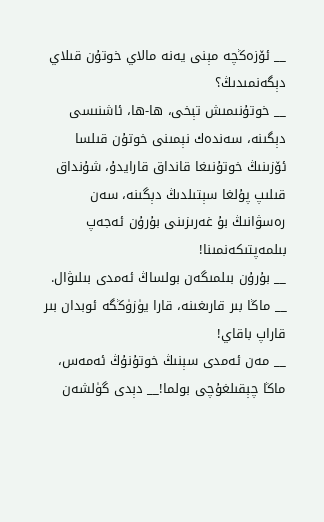__ ئۆزەڭچە مېنى يەنە مالاي خوتۇن قىلاي دېگەنمىدىڭ؟
__ خوتۇنىمىش تېخى، ھا-ھا، ئاشنىسى دېگىنە، سەندەك نېمىنى خوتۇن قىلسا ئۆزىنىڭ خوتۇنىغا قانداق قارايدۇ، شۇنداق قىلىپ پۇلغا سېتىلدىڭ دېگىنە، سەن رەسۋانىڭ بۇ غەرىزىنى بۇرۇن ئەجەپ بىلمەپتىكەنمىنا!
__ بۇرۇن بىلمىگەن بولساڭ ئەمدى بىلىۋال.
__ ماڭا بىر قارىغىنە، قارا يۈزۈڭگە ئوبدان بىر قاراپ باقاي!
__ مەن ئەمدى سېنىڭ خوتۇنۇڭ ئەمەس، ماڭا چېقىلغۇچى بولما!__ دېدى گۈلشەن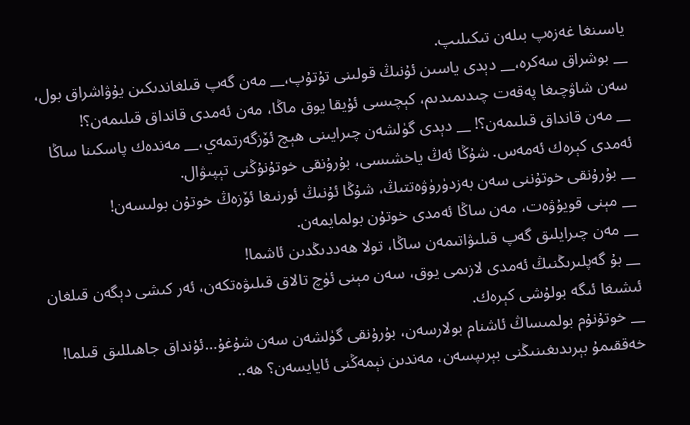ياسىنغا غەزەپ بىلەن تىكىلىپ.
__ بوشراق سەكرە،__ دېدى ياسىن ئۇنىڭ قولىنى تۇتۇپ،__ مەن گەپ قىلغاندىكىن يۇۋاشراق بول، سەن شاۋچىغا پەقەت چىدىمىدىم، كېچىسى ئۇيقا يوق ماڭا، مەن ئەمدى قانداق قىلىمەن؟!
__ مەن قانداق قىلىمەن؟! __ دېدى گۈلشەن چىرايىنى ھېچ ئۆزگەرتمەي،__ مەندەك پاسكىنا ساڭا ئەمدى كېرەك ئەمەس. شۇڭا ئەڭ ياخشىسى، بۇرۇنقى خوتۇنۇڭنى تېپىۋال.
__ بۇرۇنقى خوتۇننى سەن بەزدۈرۈۋەتتىڭ، شۇڭا ئۇنىڭ ئورنىغا ئۆزەڭ خوتۇن بولىسەن!
__ مېنى قويۇۋەت، مەن ساڭا ئەمدى خوتۇن بولمايمەن.
__ مەن چىرايلىق گەپ قىلىۋاتىمەن ساڭا، تولا ھەددىڭدىن ئاشما!
__ بۇ گەپلىرىڭنىڭ ئەمدى لازىمى يوق، سەن مېنى ئۈچ تالاق قىلىۋەتكەن، ئەر كىشى دېگەن قىلغان ئىشىغا ئىگە بولۇشى كېرەك.
__ خوتۇنۇم بولمىساڭ ئاشنام بولارسەن، بۇرۇنقى گۈلشەن سەن شۇغۇ…ئۇنداق جاھىللىق قىلما! خەققىمۇ بېرىدىغىنىڭنى بېرىپسەن، مەندىن نېمەڭنى ئايايسەن؟ ھە..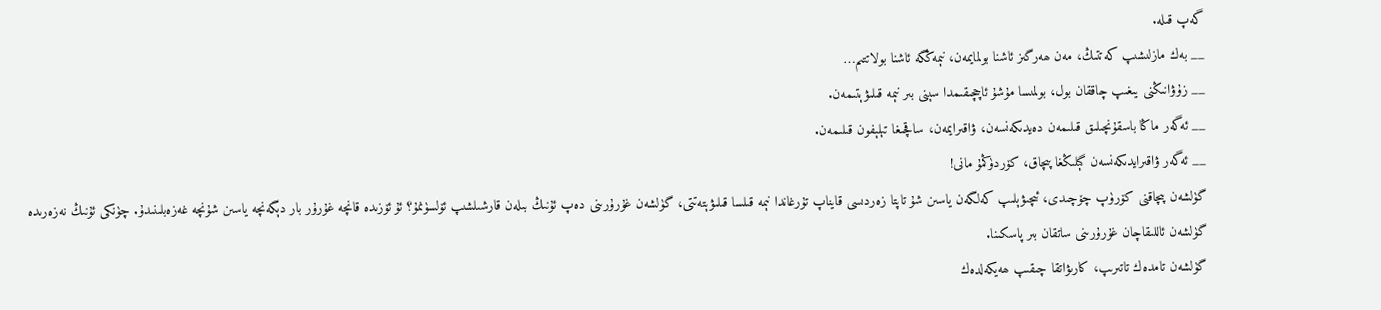گەپ قىلە.
__ بەك مازلىشىپ كەتتىڭ، مەن ھەرگىز ئاشنا بولمايمەن، نېمەڭگە ئاشنا بولاتتىم…
__ زۇۋانىڭنى يىغىپ چاققان بول، بولمىسا مۇشۇ ئاچچىقىمدا سېنى بىر نېمە قىلىۋېتىمەن.
__ ئەگەر ماڭا باسقۇنچىلىق قىلىمەن دەيدىكەنسەن، ۋاقىرايمەن، ساقچىغا تېلېفون قىلىمەن.
__ ئەگەر ۋاقىرايدىكەنسەن گېلىڭغا پىچاق، كۆردۈڭمۇ مانى!
گۈلشەن پىچاقنى كۆرۈپ چۆچىدى، ئىچىۋېلىپ كەلگەن ياسىن شۇ تاپتا زەردىسى قايناپ تۇرغاندا نېمە قىلسا قىلىۋېتەتتى، گۈلشەن غۇرۇرىنى دەپ ئۇنىڭ بىلەن قارشىلشىپ ئۆلسۈنمۇ؟ ئۇ ئۆزىدە قانچە غۇرۇر بار دېگەنچە ياسىن شۇنچە غەزەبلىنىدۇ. چۈنكى ئۇنىڭ نەزەرىدە گۈلشەن ئاللىقاچان غۇرۇرىنى ساتقان بىر پاسكىنا.
گۈلشەن تامدەك تاتىرىپ، كارىۋاتقا چىقىپ ھەيكەلدەك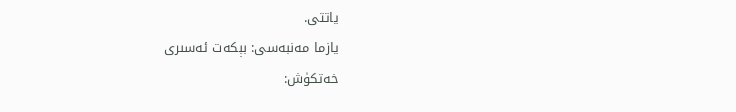ياتتى.
يازما مەنبەسى: بېكەت ئەسىرى
خەتكۈش: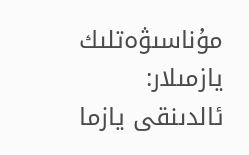مۇناسىۋەتلىك يازمىلار:
ئالدىنقى يازما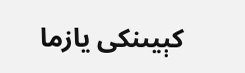كېيىنكى يازما